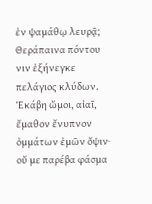ἐν ψαμάθῳ λευρᾷ; Θεράπαινα πόντου νιν ἐξήνεγκε πελάγιος κλύδων. Ἑκάβη ὤμοι, αἰαῖ, ἔμαθον ἔνυπνον ὀμμάτων ἐμῶν ὄψιν· οὔ με παρέβα φάσμα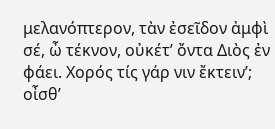μελανόπτερον, τὰν ἐσεῖδον ἀμφὶ σέ, ὦ τέκνον, οὐκέτʼ ὄντα Διὸς ἐν φάει. Χορός τίς γάρ νιν ἔκτεινʼ; οἶσθʼ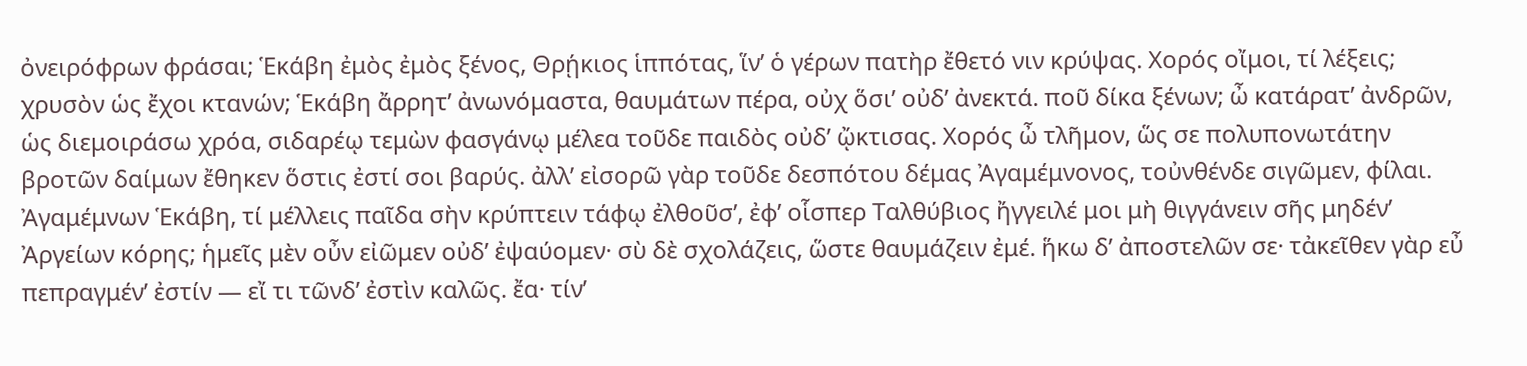ὀνειρόφρων φράσαι; Ἑκάβη ἐμὸς ἐμὸς ξένος, Θρῄκιος ἱππότας, ἵνʼ ὁ γέρων πατὴρ ἔθετό νιν κρύψας. Χορός οἴμοι, τί λέξεις; χρυσὸν ὡς ἔχοι κτανών; Ἑκάβη ἄρρητʼ ἀνωνόμαστα, θαυμάτων πέρα, οὐχ ὅσιʼ οὐδʼ ἀνεκτά. ποῦ δίκα ξένων; ὦ κατάρατʼ ἀνδρῶν, ὡς διεμοιράσω χρόα, σιδαρέῳ τεμὼν φασγάνῳ μέλεα τοῦδε παιδὸς οὐδʼ ᾤκτισας. Χορός ὦ τλῆμον, ὥς σε πολυπονωτάτην βροτῶν δαίμων ἔθηκεν ὅστις ἐστί σοι βαρύς. ἀλλʼ εἰσορῶ γὰρ τοῦδε δεσπότου δέμας Ἀγαμέμνονος, τοὐνθένδε σιγῶμεν, φίλαι. Ἀγαμέμνων Ἑκάβη, τί μέλλεις παῖδα σὴν κρύπτειν τάφῳ ἐλθοῦσʼ, ἐφʼ οἷσπερ Ταλθύβιος ἤγγειλέ μοι μὴ θιγγάνειν σῆς μηδένʼ Ἀργείων κόρης; ἡμεῖς μὲν οὖν εἰῶμεν οὐδʼ ἐψαύομεν· σὺ δὲ σχολάζεις, ὥστε θαυμάζειν ἐμέ. ἥκω δʼ ἀποστελῶν σε· τἀκεῖθεν γὰρ εὖ πεπραγμένʼ ἐστίν — εἴ τι τῶνδʼ ἐστὶν καλῶς. ἔα· τίνʼ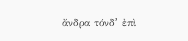ἄνδρα τόνδʼ ἐπὶ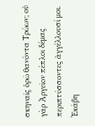σκηναῖς ὁρῶ θανόντα Τρώων; οὐ γὰρ Ἀργεῖον πέπλοι δέμας περιπτύσσοντες ἀγγέλλουσί μοι. Ἑκάβη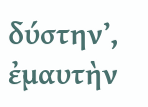δύστηνʼ, ἐμαυτὴν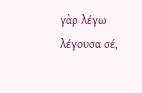γὰρ λέγω λέγουσα σέ,